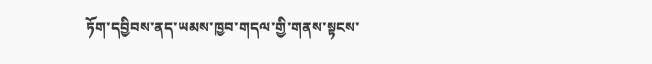ཏོག་དབྱིབས་ནད་ཡམས་ཁྱབ་གདལ་གྱི་གནས་སྟངས་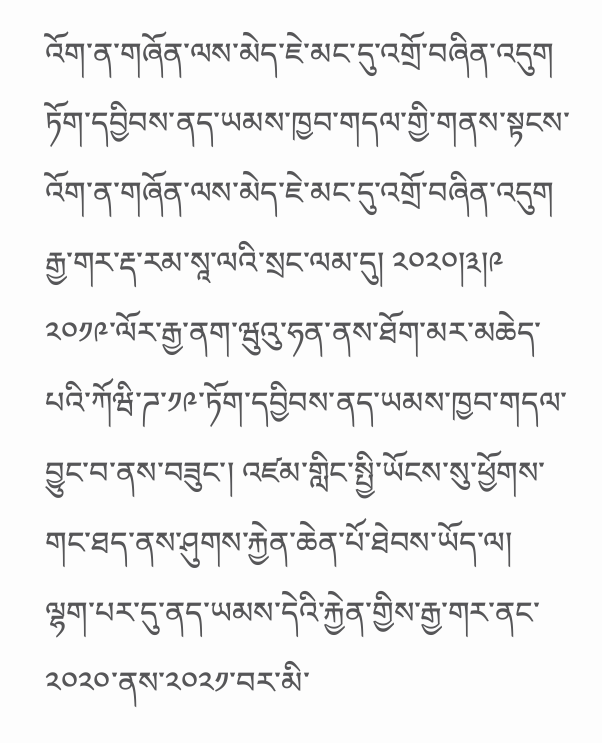འོག་ན་གཞོན་ལས་མེད་ཇེ་མང་དུ་འགྲོ་བཞིན་འདུག
ཏོག་དབྱིབས་ནད་ཡམས་ཁྱབ་གདལ་གྱི་གནས་སྟངས་འོག་ན་གཞོན་ལས་མེད་ཇེ་མང་དུ་འགྲོ་བཞིན་འདུག རྒྱ་གར་རྡ་རམ་སཱ་ལའི་སྲང་ལམ་དུ། ༢༠༢༠།༣།༩
༢༠༡༩་ལོར་རྒྱ་ནག་ཝུའུ་ཧན་ནས་ཐོག་མར་མཆེད་པའི་ཀོཝི་ཌ་༡༩་ཏོག་དབྱིབས་ནད་ཡམས་ཁྱབ་གདལ་བྱུང་བ་ནས་བཟུང་། འཛམ་གླིང་སྤྱི་ཡོངས་སུ་ཕྱོགས་གང་ཐད་ནས་ཤུགས་རྐྱེན་ཆེན་པོ་ཐེབས་ཡོད་ལ། ལྷག་པར་དུ་ནད་ཡམས་དེའི་རྐྱེན་གྱིས་རྒྱ་གར་ནང་༢༠༢༠་ནས་༢༠༢༡་བར་མི་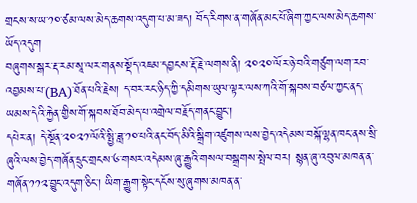གྲངས་ས་ཡ་༡༠་ཙམ་ལས་མེད་ཆགས་འདུག་པ་མ་ཟད། བོད་རིགས་ན་གཞོན་མང་པོ་ཞིག་ཀྱང་ལས་མེད་ཆགས་ཡོད་འདུག
བཞུགས་སྒར་རྡ་རམ་སཱ་ལར་གནས་སྡོད་འཇམ་དབྱངས་རྡོ་རྗེ་ལགས་ནི། ༢༠༢༠་ལོར་ཉེ་བའི་གཙུག་ལག་རབ་འབྱམས་པ་(BA)་ཐོན་པའི་རྗེས། ད་བར་རང་ཉིད་ཀྱི་དམིགས་ཡུལ་ལྟར་ལས་ཀའི་གོ་སྐབས་བཙལ་ཀྱང་ནད་ཡམས་དེའི་རྐྱེན་གྱིས་གོ་སྐབས་ཐོབ་མེད་པ་འགྲེལ་བརྗོད་གནང་བྱུང་།
དཔེར་ན། དེ་སྔོན་༢༠༢༡་ལོའི་སྤྱི་ཟླ་༡༠་པའི་ནང་བོད་མིའི་སྒྲིག་འཛུགས་ལས་བྱེད་འདེམས་བསྐོ་ལྷན་ཁང་ནས་སྲི་ཞུའི་ལས་བྱེད་གཞོན་དྲུང་གྲངས་༦་གསར་འདེམས་ཞུ་རྒྱུའི་གསལ་བསྒྲགས་སྤེལ་བར། སྙན་ཞུ་འབུལ་མཁན་ན་གཞོན་༡༡༢་བྱུང་འདུག་ཅིང་། ཡིག་རྒྱུག་སྟེང་དངོས་སུ་ཞུགས་མཁན་ན་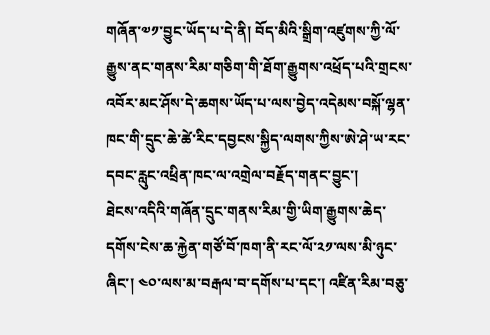གཞོན་༧༡་བྱུང་ཡོད་པ་དེ་ནི། བོད་མིའི་སྒྲིག་འཛུགས་ཀྱི་ལོ་རྒྱུས་ནང་གནས་རིམ་གཅིག་གི་ཐོག་རྒྱུགས་འཕྲོད་པའི་གྲངས་འབོར་མང་ཤོས་དེ་ཆགས་ཡོད་པ་ལས་བྱེད་འདེམས་བསྐོ་ལྷན་ཁང་གི་དྲུང་ཆེ་ཚེ་རིང་དབྱངས་སྐྱིད་ལགས་ཀྱིས་ཨེ་ཤེ་ཡ་རང་དབང་རླུང་འཕྲིན་ཁང་ལ་འགྲེལ་བརྗོད་གནང་བྱུང་།
ཐེངས་འདིའི་གཞོན་དྲུང་གནས་རིམ་གྱི་ཡིག་རྒྱུགས་ཆེད་དགོས་ངེས་ཆ་རྐྱེན་གཙོ་བོ་ཁག་ནི་རང་ལོ་༢༡་ལས་མི་ཉུང་ཞིང་། ༤༠་ལས་མ་བརྒལ་བ་དགོས་པ་དང་། འཛིན་རིམ་བཅུ་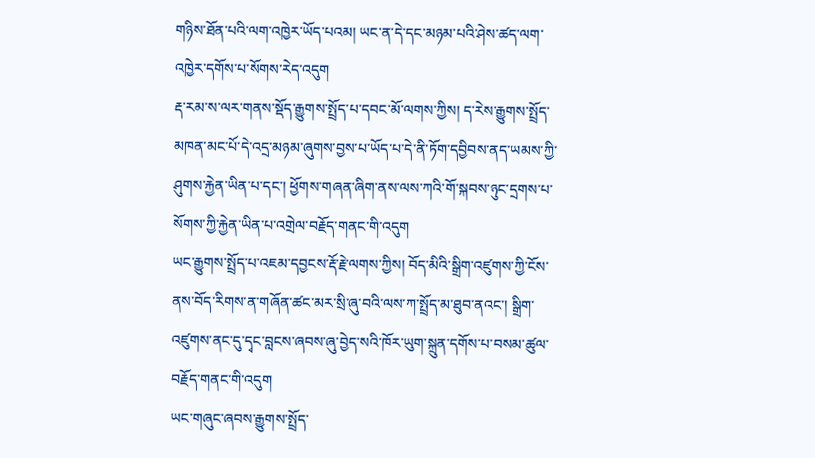གཉིས་ཐོན་པའི་ལག་འཁྱེར་ཡོད་པའམ། ཡང་ན་དེ་དང་མཉམ་པའི་ཤེས་ཚད་ལག་འཁྱེར་དགོས་པ་སོགས་རེད་འདུག
རྡ་རམ་ས་ལར་གནས་སྡོད་རྒྱུགས་སྤྲོད་པ་དབང་མོ་ལགས་ཀྱིས། ད་རེས་རྒྱུགས་སྤྲོད་མཁན་མང་པོ་དེ་འདྲ་མཉམ་ཞུགས་བྱས་པ་ཡོད་པ་དེ་ནི་ཏོག་དབྱིབས་ནད་ཡམས་ཀྱི་ཤུགས་རྐྱེན་ཡིན་པ་དང་། ཕྱོགས་གཞན་ཞིག་ནས་ལས་ཀའི་གོ་སྐབས་ཉུང་དྲགས་པ་སོགས་ཀྱི་རྐྱེན་ཡིན་པ་འགྲེལ་བརྗོད་གནང་གི་འདུག
ཡང་རྒྱུགས་སྤྲོད་པ་འཇམ་དབྱངས་རྡོ་རྗེ་ལགས་ཀྱིས། བོད་མིའི་སྒྲིག་འཛུགས་ཀྱི་ངོས་ནས་བོད་རིགས་ན་གཞོན་ཚང་མར་སྲི་ཞུ་བའི་ལས་ཀ་སྤྲོད་མ་ཐུབ་ནའང་། སྒྲིག་འཛུགས་ནང་དུ་དྭང་བླངས་ཞབས་ཞུ་བྱེད་སའི་ཁོར་ཡུག་སྐྲུན་དགོས་པ་བསམ་ཚུལ་བརྗོད་གནང་གི་འདུག
ཡང་གཞུང་ཞབས་རྒྱུགས་སྤྲོད་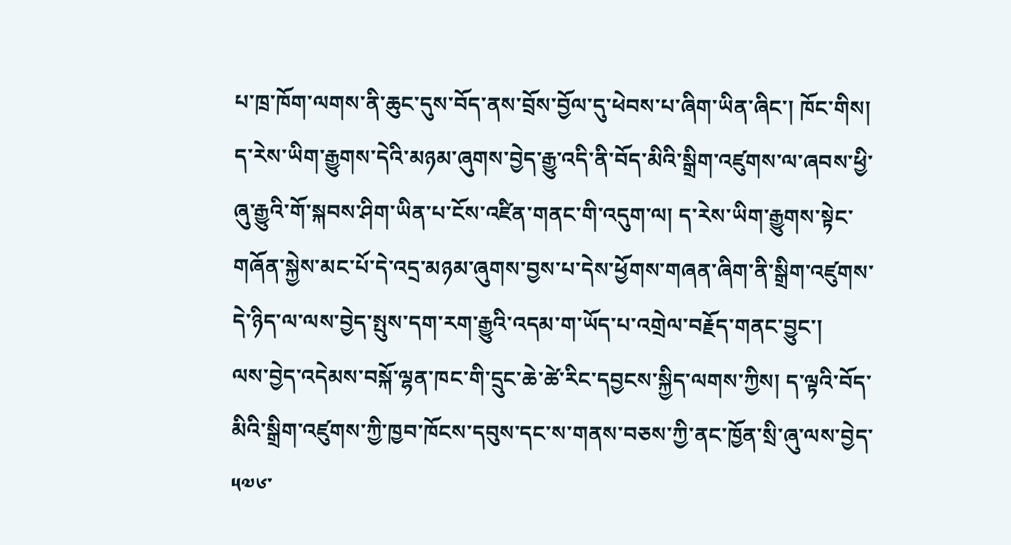པ་ཁྲ་ཁོག་ལགས་ནི་ཆུང་དུས་བོད་ནས་བྲོས་བྱོལ་དུ་ཕེབས་པ་ཞིག་ཡིན་ཞིང་། ཁོང་གིས། ད་རེས་ཡིག་རྒྱུགས་དེའི་མཉམ་ཞུགས་བྱེད་རྒྱུ་འདི་ནི་བོད་མིའི་སྒྲིག་འཛུགས་ལ་ཞབས་ཕྱི་ཞུ་རྒྱུའི་གོ་སྐབས་ཤིག་ཡིན་པ་ངོས་འཛིན་གནང་གི་འདུག་ལ། ད་རེས་ཡིག་རྒྱུགས་སྟེང་གཞོན་སྐྱེས་མང་པོ་དེ་འདྲ་མཉམ་ཞུགས་བྱས་པ་དེས་ཕྱོགས་གཞན་ཞིག་ནི་སྒྲིག་འཛུགས་དེ་ཉིད་ལ་ལས་བྱེད་སྤུས་དག་རག་རྒྱུའི་འདམ་ག་ཡོད་པ་འགྲེལ་བརྗོད་གནང་བྱུང་།
ལས་བྱེད་འདེམས་བསྐོ་ལྷན་ཁང་གི་དྲུང་ཆེ་ཚེ་རིང་དབྱངས་སྐྱིད་ལགས་ཀྱིས། ད་ལྟའི་བོད་མིའི་སྒྲིག་འཛུགས་ཀྱི་ཁྱབ་ཁོངས་དབུས་དང་ས་གནས་བཅས་ཀྱི་ནང་ཁྱོན་སྲི་ཞུ་ལས་བྱེད་༥༧༦་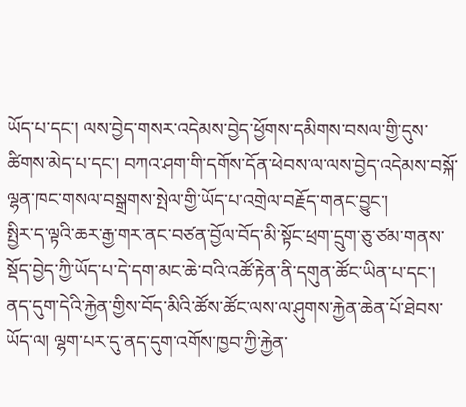ཡོད་པ་དང་། ལས་བྱེད་གསར་འདེམས་བྱེད་ཕྱོགས་དམིགས་བསལ་གྱི་དུས་ཚིགས་མེད་པ་དང་། བཀའ་ཤག་གི་དགོས་དོན་ཕེབས་ལ་ལས་བྱེད་འདེམས་བསྐོ་ལྷན་ཁང་གསལ་བསྒྲགས་སྤེལ་གྱི་ཡོད་པ་འགྲེལ་བརྗོད་གནང་བྱུང་།
སྤྱིར་ད་ལྟའི་ཆར་རྒྱ་གར་ནང་བཙན་བྱོལ་བོད་མི་སྟོང་ཕྲག་དྲུག་ཅུ་ཙམ་གནས་སྡོད་བྱེད་ཀྱི་ཡོད་པ་དེ་དག་མང་ཆེ་བའི་འཚོ་རྟེན་ནི་དགུན་ཚོང་ཡིན་པ་དང་། ནད་དུག་དེའི་རྐྱེན་གྱིས་བོད་མིའི་ཚོས་ཚོང་ལས་ལ་ཤུགས་རྐྱེན་ཆེན་པོ་ཐེབས་ཡོད་ལ། ལྷག་པར་དུ་ནད་དུག་འགོས་ཁྱབ་ཀྱི་རྐྱེན་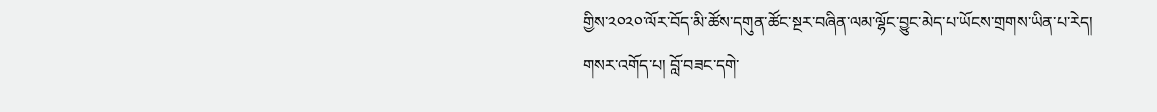གྱིས་༢༠༢༠་ལོར་བོད་མི་ཚོས་དགུན་ཚོང་སྔར་བཞིན་ལམ་ལྷོང་བྱུང་མེད་པ་ཡོངས་གྲགས་ཡིན་པ་རེད།
གསར་འགོད་པ། བློ་བཟང་དགེ་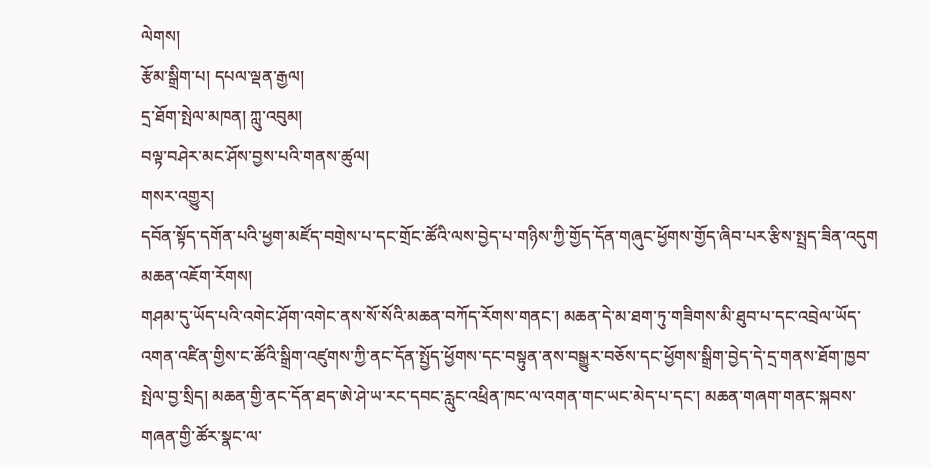ལེགས།
རྩོམ་སྒྲིག་པ། དཔལ་ལྡན་རྒྱལ།
དྲ་ཐོག་སྤེལ་མཁན། ཀླུ་འབུམ།
བལྟ་བཤེར་མང་ཤོས་བྱས་པའི་གནས་ཚུལ།
གསར་འགྱུར།
དབོན་སྟོད་དགོན་པའི་ཕྱག་མཛོད་བགྲེས་པ་དང་གྲོང་ཚོའི་ལས་བྱེད་པ་གཉིས་ཀྱི་གྱོད་དོན་གཞུང་ཕྱོགས་གྱོད་ཞིབ་པར་རྩིས་སྤྲད་ཟིན་འདུག
མཆན་འཇོག་རོགས།
གཤམ་དུ་ཡོད་པའི་འགེང་ཤོག་འགེང་ནས་སོ་སོའི་མཆན་བཀོད་རོགས་གནང་། མཆན་དེ་མ་ཐག་ཏུ་གཟིགས་མི་ཐུབ་པ་དང་འབྲེལ་ཡོད་འགན་འཛིན་གྱིས་ང་ཚོའི་སྒྲིག་འཛུགས་ཀྱི་ནང་དོན་སྤྱོད་ཕྱོགས་དང་བསྟུན་ནས་བསྒྱུར་བཅོས་དང་ཕྱོགས་སྒྲིག་བྱེད་དེ་དྲ་གནས་ཐོག་ཁྱབ་སྤེལ་བྱ་སྲིད། མཆན་གྱི་ནང་དོན་ཐད་ཨེ་ཤེ་ཡ་རང་དབང་རླུང་འཕྲིན་ཁང་ལ་འགན་གང་ཡང་མེད་པ་དང་། མཆན་གཞག་གནང་སྐབས་གཞན་གྱི་ཚོར་སྣང་ལ་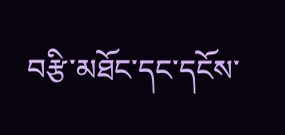བརྩི་མཐོང་དང་དངོས་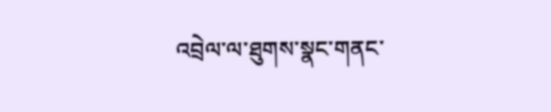འབྲེལ་ལ་ཐུགས་སྣང་གནང་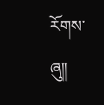རོགས་ཞུ༎